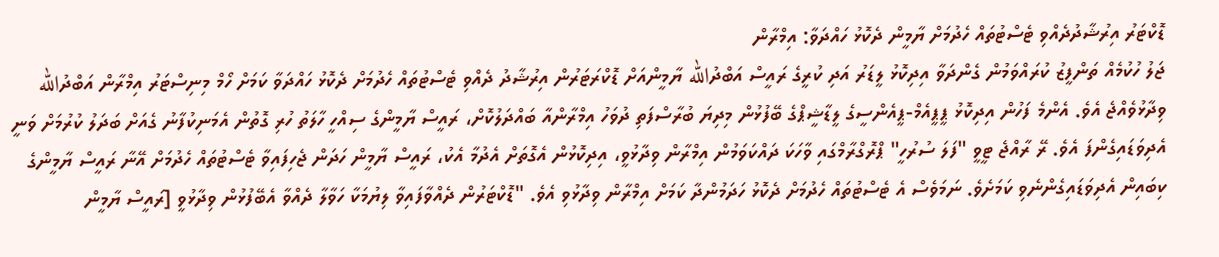ޑޮކްޓަރު އިރުޝާދުދެއްވި ޓެސްޓުތައް ހެދުމަށް ޔާމީން ދެކޮޅު ހައްދަވާ: އިމްރާން
ޖަލު ހުކުމެއް ތަންފީޒު ކުރައްވަމުން ގެންދަވާ އިދިކޮޅު ލީޑަރު އަދި ކުރީގެ ރައީސް އަބްދުالله ޔާމީންއަށް ޑޮކްރަޓަރުން އިރުޝާދު ދެއްވި ޓެސްޓުތައް ހެދުމަށް ދެކޮޅު ހައްދަވާ ކަމަށް ހޯމް މިނިސްޓަރު އިމްރާން އަބްދުالله ވިދާޅުވެއްޖެ އެވެ. އެންމެ ފަހުން އިދިކޮޅު ޕީޕީއެމް-ޕީއެންސީގެ ލީޑާޝީޕްގެ ބޭފުޅުން މިދިޔަ ބުރާސްފަތި ދުވަހު އިމްރާންއާ ބައްދަލުކޮށް، ރައީސް ޔާމީންގެ ސިއްހީ ހާލަތު ހުރި ގޮތުން އެމަނިކުފާނު ގެއަށް ބަދަލު ކުރުމަށް ވަނީ އެދިވަޑައިގެންފަ އެވެ. ރޭ ރާއްޖެ ޓީވީ "ފަލަ ސުރުހީ" ޕްރޮގްރާމްގައި ވާހަކަ ދައްކަވަމުން އިމްރާން ވިދާޅުވީ، އިދިކޮޅުން އެގޮތަށް އެދުމާ އެކު، ރައީސް ޔާމީން ހަދަން ޖެހިފައިވާ ޓެސްޓުތައް ހެދުމަށް އޭނާ ރައީސް ޔާމީންގެ ކިބައިން އެދިވަޑައިގެންނެވި ކަމަށެވެ. ނަމަވެސް އެ ޓެސްޓުތައް ހެދުމަށް ދެކޮޅު ހަދަމުންދާ ކަމަށް އިމްރާން ވިދާޅުވި އެވެ. "ޑޮކްޓަރުން ދެއްވާފައިވާ ލިޔުމަކާ ހަވާލާ ދެއްވާ އެބޭފުޅުން ވިދާޅުވީ [ރައީސް ޔާމީން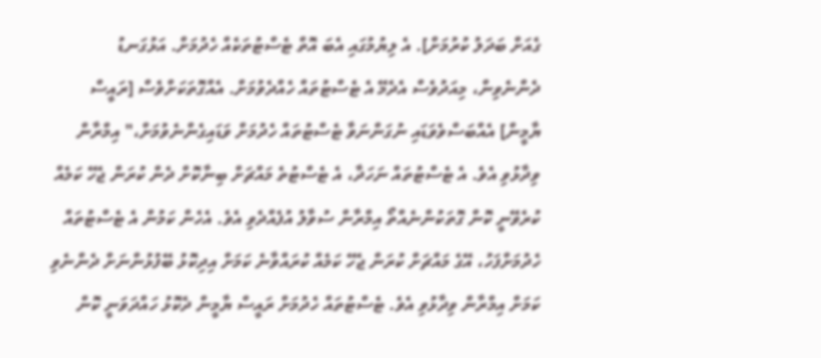ގެއަށް ބަދަލު ކުރުމަށް]. އެ ލިޔުމުގައި އެބަ އޮތް ޓެސްޓުތަކެއް ހެދުމަށް. އަޅުގަނޑު ދެންނެވިން، މިއަދުވެސް އެދެމޭ އެ ޓެސްޓުތައް ހެއްދެވުމަށް. އެއްގޮތަކަށްވެސް [ރައީސް ޔާމީން] އެއްބަސްވެވަޑައި ނުގަންނަވާ ޓެސްޓުތައް ހެދުމަށް ވަޑައިގެންނެވުމަށް،" އިމްރާން ވިދާޅުވި އެވެ. އެ ޓެސްޓުތައް ނަހަދާ، އެ ޓެސްޓުތެ މައްޗަށް ބިނާކޮށް ދެން ކުރަން ޖެހޭ ކަމެއް ކުރެވޭނީ ކޮން ގޮތަކުންނެއްތޯ އިމްރާން ސުވާލު އުފެއްދެވި އެވެ. އެހެން ކަމުން އެ ޓެސްޓުތައް ހެދުމަށްފަހު، އޭގެ މައްޗަށް ކުރަން ޖެހޭ ކަމެއް ކުރައްވާނެ ކަމަށް އިދިކޮޅު ބޭފުޅުންނަށް ދެންނެވި ކަމަށް އިމްރާން ވިދާޅުވި އެވެ. ޓެސްޓުތައް ހެދުމަށް ރައީސް ޔާމީން ދެކޮޅު ހައްދަވަނީ ކޮން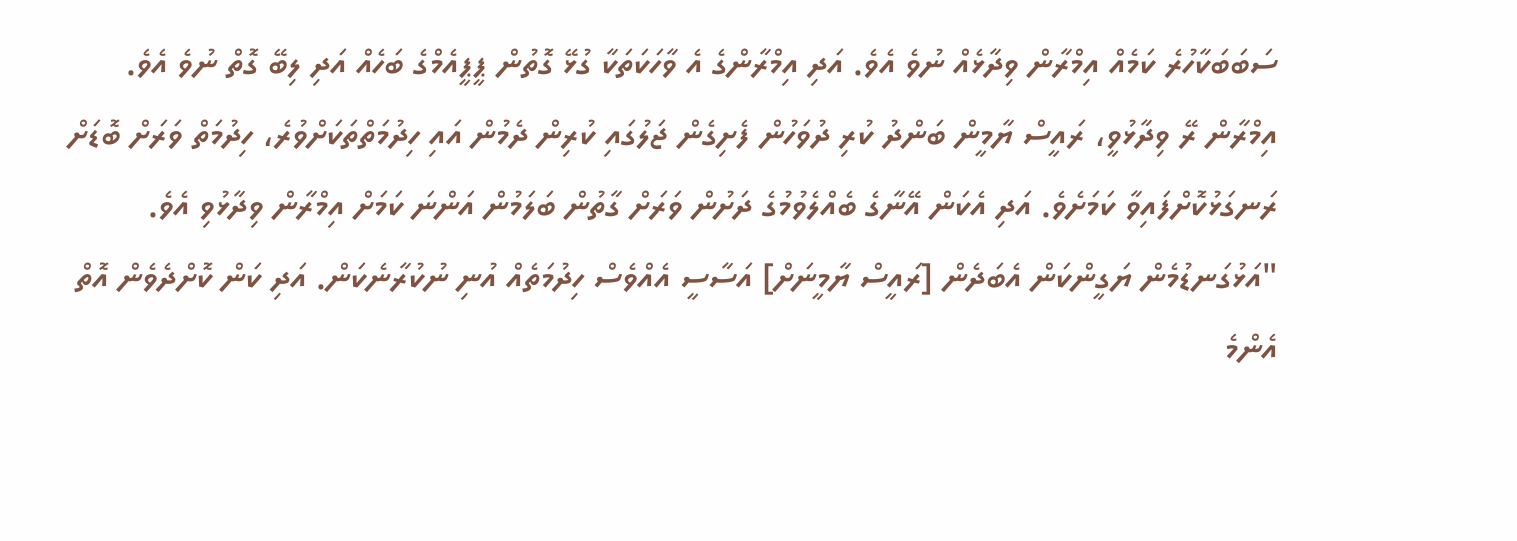ސަބަބަކާހުރެ ކަމެއް އިމްރާން ވިދާޅެއް ނުވެ އެވެ. އަދި އިމްރާންގެ އެ ވާހަކަތަކާ ގުޅޭ ގޮތުން ޕީޕީއެމްގެ ބަހެއް އަދި ލިބޭ ގޮތް ނުވެ އެވެ. އިމްރާން ރޭ ވިދާޅުވީ، ރައީސް ޔާމީން ބަންދު ކުރި ދުވަހުން ފެށިގެން ޖަލުގައި ކުރިން ދެމުން އައި ހިދުމަތްތަކަށްވުރެ، ހިދުމަތް ވަރަށް ބޮޑަށް ރަނގަޅުކޮށްފައިވާ ކަމަށެވެ. އަދި އެކަން އޭނާގެ ބެއްލެވުމުގެ ދަށުން ވަރަށް ގާތުން ބަލަމުން އަންނަ ކަމަށް އިމްރާން ވިދާޅުވި އެވެ. "އަޅުގަނޑުމެން ޔަގީންކަން އެބަދެން [ރައީސް ޔާމީނަށް] އަސާސީ އެއްވެސް ހިދުމަތެއް އުނި ނުކުރާނެކަން. އަދި ކަން ކޮށްދެވެން އޮތް އެންމެ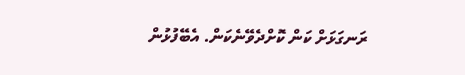ރަނގަޅަށް ކަން ކޮށްދެވޭނެކަން. އެބޭފުޅުން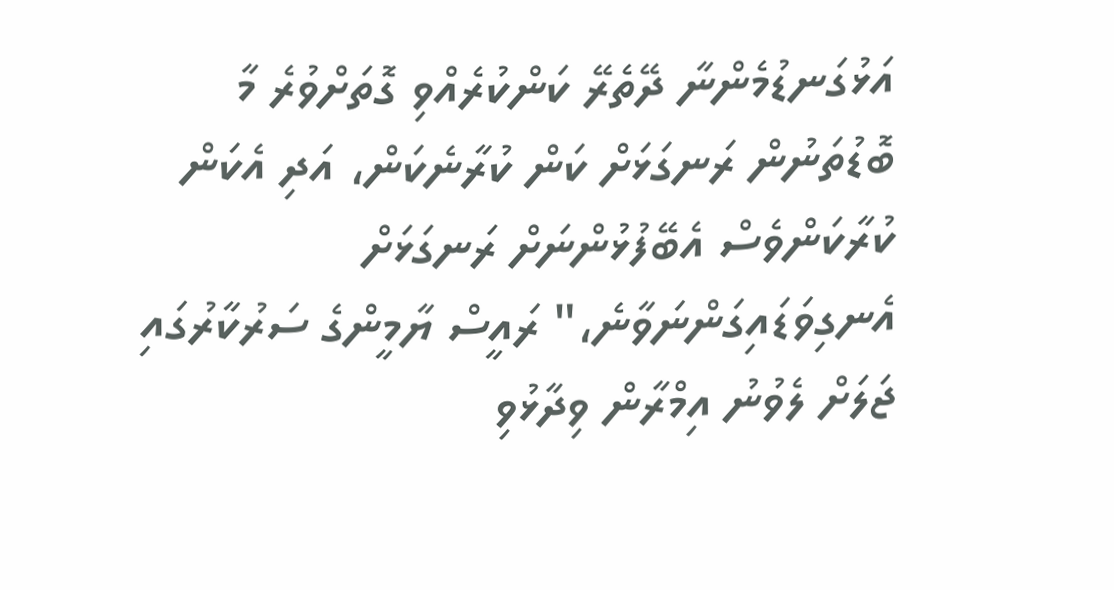އަޅުގަނޑުމެންނާ ދޭތެރޭ ކަންކުރެއްވި ގޮތަށްވުރެ މާ ބޮޑުތަނުން ރަނގަޅަށް ކަން ކުރާނެކަން، އަދި އެކަން ކުރާކަންވެސް އެބޭފުޅުންނަށް ރަނގަޅަށް އެނގިވަޑައިގަންނަވާނެ،" ރައީސް ޔާމީންގެ ސަރުކާރުގައި ޖަލަށް ލެވުނު އިމްރާން ވިދާޅުވި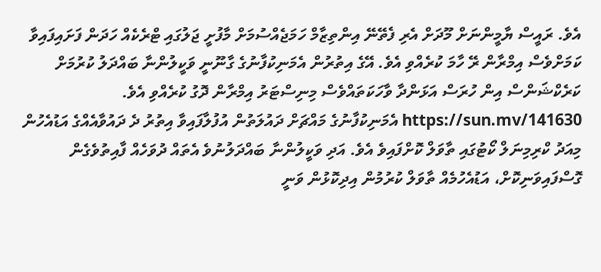އެވެ. ރައީސް ޔާމީންނަށް މޫދަށް އެރި ފެތޭނޭ އިންތިޒާމް ހަމަޖެއްސުމަށް މާފުށީ ޖަލުގައި ޓްރެކެއް ހަދަން ފަށައިފައިވާ ކަމަށްވެސް އިމްރާން ރޭ ހާމަ ކުރެއްވި އެވެ. އޭގެ އިތުރުން އެމަނިކުފާނުގެ ގާނޫނީ ވަކީލުންނާ ބައްދަލު ކުރުމަށް ކަރެކްޝަންސް އިން ހުރަސް އަޅަންދާ ވާހަކަތައްވެސް މިނިސްޓަރު އިމްރާން ދޮގު ކުރެއްވި އެވެ. https://sun.mv/141630 އެމަނިކުފާނުގެ މައްޗަށް ދައުލަތުން އުފުލާފައިވާ އިތުރު ދެ ދައުވާއެއްގެ އަޑުއެހުން މިއަދު ކްރިމިނަލް ކޯޓުގައި ތާވަލް ކޮށްފައިވެ އެވެ. އަދި ވަކީލުންނާ ބައްދަލުނުވެ އެތައް ދުވަހެއް ފާއިތުވެގެން ގޮސްފައިވަނިކޮށް، އަޑުއެހުމެއް ތާވަލް ކުރުމުން އިދިކޮޅުން ވަނީ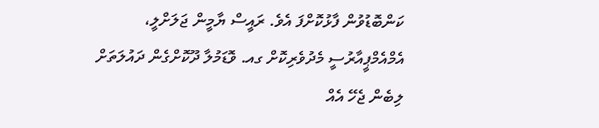ކަންބޮޑުވުން ފާޅުކޮށްފަ އެވެ. ރައީސް ޔާމީން ޖަލަށްލީ، އެމްއެމްޕީއާރުސީ މެދުވެރިކޮށް ގއ. ވޮޑަމުލާ ދޫކޮށްގެން ދައުލަތަށް ލިބެން ޖެހޭ އެއް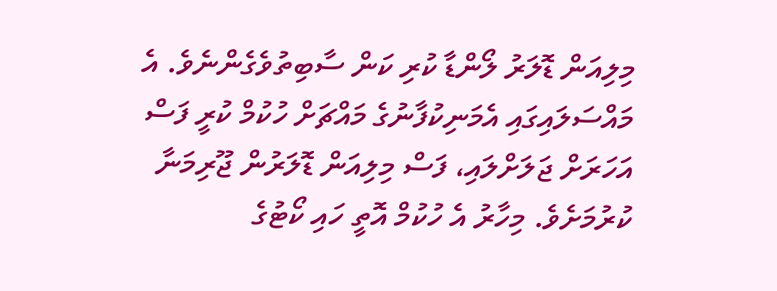މިލިއަން ޑޮލަރު ލޯންޑާ ކުރި ކަން ސާބިތުވެގެންނެވެ. އެ މައްސަލައިގައި އެމަނިކުފާނުގެ މައްޗަށް ހުކުމް ކުރީ ފަސް އަހަރަށް ޖަލަށްލައި، ފަސް މިލިއަން ޑޮލަރުން ޖޫރިމަނާ ކުރުމަށެވެ. މިހާރު އެ ހުކުމް އޮތީ ހައި ކޯޓުގެ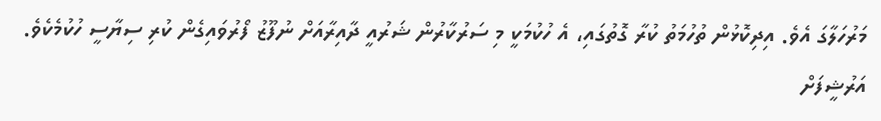މަރުހަލާގަ އެވެ. އިދިކޮޅުން ތުހުމަތު ކުރާ ގޮތުގައި، އެ ހުކުމަކީ މި ސަރުކާރުން ޝަރުއީ ދާއިރާއަށް ނުފޫޒު ފޯރުވައިގެން ކުރި ސިޔާސީ ހުކުމެކެވެ.
އަރުޝީފަށް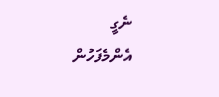ނެގީ
އެންމެފަހުން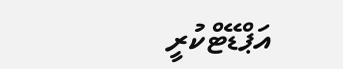އަޕްޑޭޓްކުރީ